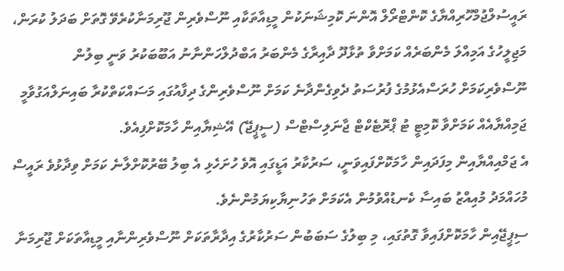ރައީސުލްޖުމްހޫރިއްޔާގެ ކޮންޓްރޯލް އޮންނަ ކޮމިޝަނަކުން މީޑިއާތަކާއި ނޫސްވެރިން ޖޫރިމަނާކުރެވޭ ގޮތަށް ބަދަލު ކުރަން، މަޖިލީހުގެ އަމިއްލަ މެންބަރެއް ކަމަށްވާ ތުޅާދޫ ދާއިރާގެ މެންބަރު އަބްދުލްހަންނާނު އަބޫބަކުރު ވަނީ ބިލުން ނޫސްވެރިކަމަށް ހުރަސްއެޅުމުގެ ފުރުސަތު ދެވިގެންދާނެ ކަމަށް ނޫސްވެރިންގެ ދިފާއުގައި މަސައްކަތްކުރާ ބައިނަލްއަގުވާމީ ޖަމިއްޔާއެއް ކަމަށްވާ ކޮމިޓީ ޓު ޕްރޮޓެކްޓް ޖާނަލިސްޓްސް (ސީޕީޖޭ) އޭޝިޔާއިން ހާމަކޮށްފިއެވެ.
އެ ޖަމްއިއްޔާއިން މިފަދައިން ހާމަކޮށްފައިވަނީ، ސަރުކާރު އަޑީގައި އޮވެ ހުށަހެޅި އެ ބިލު ބޭރުކޮށްލާނެ ކަމަށް ވިދާޅުވެ ރައީސް މުހައްމަދު މުއިއްޒު ބައިސާ ކެނޑުއްވުމުން އެކަމަށް ތަހުނިޔާކިޔަމުންނެވެ.
ސިޕީޖޭއިން ހާމަކޮށްފައިވާ ގޮތުގައި، މި ބިލުގެ ސަބަބުން ސަރުކާރުގެ އިދާރާތަކަށް ނޫސްވެރިންނާއި މީޑިއާތަކަށް ޖޫރިމަނާ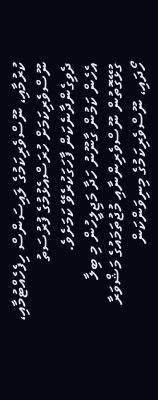ކުރުމާއި، ނޫސްވެރިކަމުގެ ލައިސަންސް ހިފެހެއްޓުމާއި، ނޫސްވެރިކަމަށް ހުރަސްއެޅުމުގެ ފުރުސަތު ދެވިގެންދާނެކަން ފާހަގަކުރެވޭ ކަމަށެވެ.
އެހެން ކަމުން ގާނޫނު ހަދާ މަޖިލީހުން މި ބިލާ ގުޅޭގޮތުން ނޫސްވެރިންނާއި މުޖުތަމައުގެ މަޝްވަރާ ހޯދައި، ނޫސްވެރިކަމުގެ މިނިވަންކަން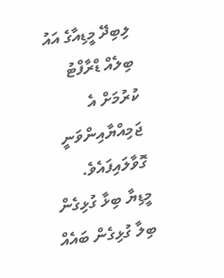ލިބިދޭ މީޑިއާގެ އައު ބިލެއް ޑްރާފްޓު ކުރުމަށް އެ ޖަމިއްޔާއިންވަނީ ގޮވާލައިފައެވެ.
މީޑިޔާ ބިޅާ ގުޅިގެން ބިލާ ގުޅިގެން ބައެއް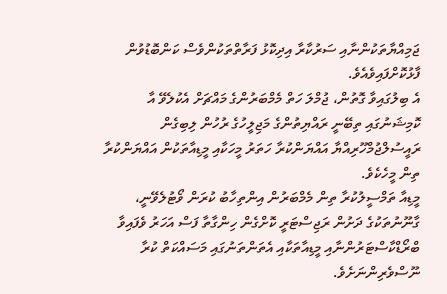ޖަމިއްޔާތަކުންނާއި ސަރުކާރާ އިދިކޮޅު ފަރާތްތަކުންވެސް ކަންބޮޑުވުން ފާޅުކޮށްފައިވެއެވެ.
އެ ބިލުގައިވާ ގޮތުން، ޖުމްލަ ހަތް މެމްބަރުންގެ މައްޗަށް އެކުލެވޭ އާ ކޮމިޝަނުގައި ތިބޭނީ ރައްޔިތުންގެ މަޖިލީހުގެ ރުހުން ލިބިގެން ރައީސުލްޖުމްހޫރިއްޔާ އައްޔަންކުރާ ހަތަރު މީހަކާއި މީޑިއާތަކުން އައްޔަންކުރާ ތިން މީހެކެވެ.
މީޑިއާ ތަމްސީލުކުރާ ތިން މެމްބަރުން އިންތިހާބު ކުރަން ވޯޓުލެވޭނީ، ގާނޫނުތަކުގެ ދަށުން ރަޖިސްޓަރީ ކޮށްގެން ހިންގާތާ ފަސް އަހަރު ވެފައިވާ ބްރޯޑްކާސްޓަރުންނާއި މީޑިއާތަކާއި އެތަންތަނުގައި މަސައްކަތް ކުރާ ނޫސްވެރިންނަށެވެ.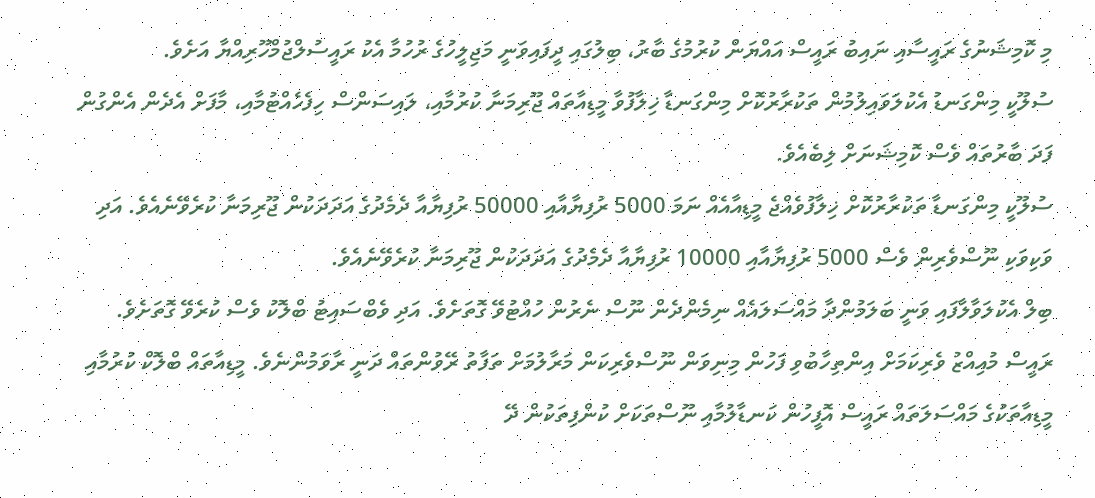މި ކޮމިޝަނުގެ ރައީސާއި ނައިބު ރައީސް އައްޔަން ކުރުމުގެ ބާރު، ބިލުގައި ދީފައިވަނީ މަޖިލީހުގެ ރުހުމާ އެކު ރައީސުލްޖުމްހޫރިއްޔާ އަށެވެ.
ސުލޫކީ މިންގަނޑު އެކުލަވައިލުމުން ތަކުރާރުކޮށް މިންގަނޑާ ޚިލާފުވާ މީޑިއާތައް ޖޫރިމަނާ ކުރުމާއި، ލައިސަންސް ހިފެހެއްޓުމާއި، މާފަށް އެދެން އެންގުން ފަދަ ބާރުތައް ވެސް ކޮމިޝަނަށް ލިބެއެވެ.
ސުލޫކީ މިންގަނޑާ ތަކުރާރުކޮށް ޚިލާފުވެއްޖެ މީޑިއާއެއް ނަމަ 5000 ރުފިޔާއާއި 50000 ރުފިޔާއާ ދެމެދުގެ އަދަދަކުން ޖޫރިމަނާ ކުރެވޭނެއެވެ. އަދި ވަކިވަކި ނޫސްވެރިން ވެސް 5000 ރުފިޔާއާއި 10000 ރުފިޔާއާ ދެމެދުގެ އަދަދަކުން ޖޫރިމަނާ ކުރެވޭނެއެވެ.
ބިލް އެކުލަވާލާފައި ވަނީ ބަލަމުންދާ މައްސަލައެއް ނިމެންދެން ނޫސް ނެރުން ހުއްޓުވޭ ގޮތަށެވެ. އަދި ވެބްސައިޓު ބްލޮކު ވެސް ކުރެވޭ ގޮތަށެވެ.
ރައީސް މުއިއްޒު ވެރިކަމަށް އިންތިހާބުވި ފަހުން މިނިވަން ނޫސްވެރިކަން މަރާލުމަށް ތަފާތު ރޭވުންތައް ދަނީ ރާވަމުންނެވެ. މީޑިއާތައް ބްލޮކް ކުރުމާއި މީޑިއާތަކުގެ މައްސަލަތައް ރައީސް އޮފީހުން ކަނޑާލުމާއި ނޫސްތަކަށް ކުންފިތަކުން ދޭ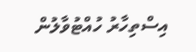އިސްތިހާރު ހުއްޓުވާލުން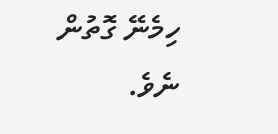ހިމެނޭ ގޮތުން ނެވެ.